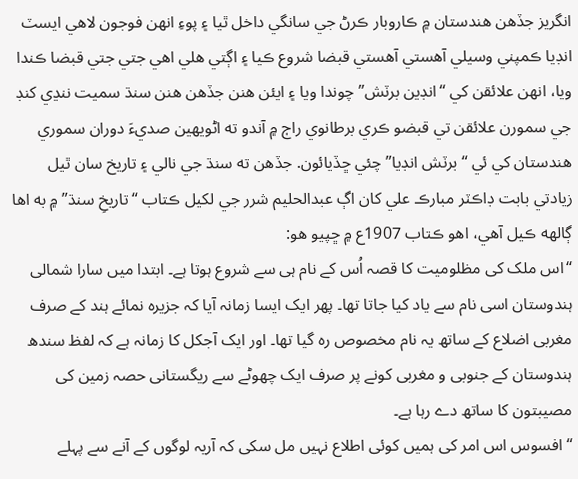انگريز جڏهن هندستان ۾ ڪاروبار ڪرڻ جي سانگي داخل ٿيا ۽ پوءِ انهن فوجون لاهي ايسٽ انڊيا ڪمپني وسيلي آهستي آهستي قبضا شروع ڪيا ۽ اڳتي هلي اهي جتي جتي قبضا ڪندا ويا، انهن علائقن کي “انڊين برٽش” چوندا ويا ۽ ايئن هنن جڏهن هنن سنڌ سميت ننڍي کنڊ جي سمورن علائقن تي قبضو ڪري برطانوي راڄ ۾ آندو ته اڻويهين صديءَ دوران سموري هندستان کي ئي “برٽش انڊيا” چئي ڇڏيائون. جڏهن ته سنڌ جي نالي ۽ تاريخ سان ٿيل زيادتي بابت ڊاڪٽر مبارڪ علي کان اڳ عبدالحليم شرر جي لکيل ڪتاب “تاريخِ سنڌ” ۾ به اها ڳالهه ڪيل آهي، اهو ڪتاب 1907ع ۾ ڇپيو هو:
“اس ملک کی مظلومیت کا قصہ اُس کے نام ہی سے شروع ہوتا ہے۔ ابتدا میں سارا شمالی ہندوستان اسی نام سے یاد کیا جاتا تھا۔ پھر ایک ایسا زمانہ آیا کہ جزیرہ نمائے ہند کے صرف مغربی اضلاع کے ساتھ یہ نام مخصوص رہ گیا تھا۔ اور ایک آجکل کا زمانہ ہے کہ لفظ سندھ ہندوستان کے جنوبی و مغربی کونے پر صرف ایک چھوٹے سے ریگستانی حصہ زمین کی مصیبتون کا ساتھ دے رہا ہے۔
“افسوس اس امر کی ہمیں کوئی اطلاع نہیں مل سکی کہ آریہ لوگوں کے آنے سے پہلے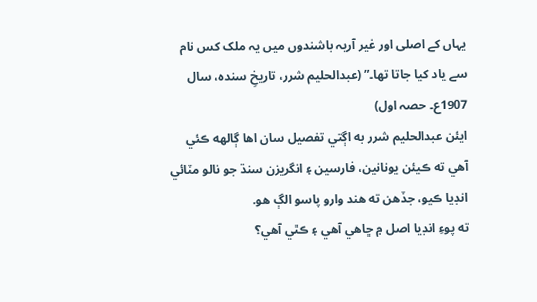یہاں کے اصلی اور غیر آریہ باشندوں میں یہ ملک کس نام سے یاد کیا جاتا تھا۔” (عبدالحلیم شرر، تاریخِ سندہ، سال 1907ع۔ حصہ اول)
ايئن عبدالحليم شرر به اڳتي تفصيل سان اها ڳالهه ڪئي آهي ته ڪيئن يونانين، فارسين ۽ انگريزن سنڌ جو نالو مٽائي انڊيا ڪيو، جڏهن ته هند وارو پاسو الڳ هو.
ته پوءِ انڊيا اصل ۾ ڇاهي آهي ۽ ڪٿي آهي؟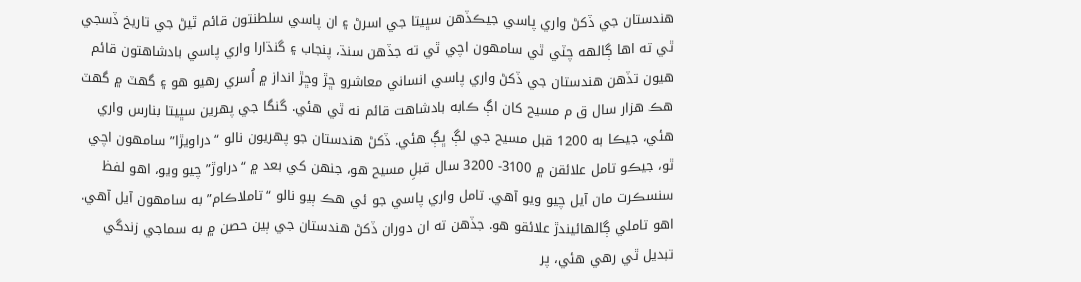هندستان جي ڏکڻ واري پاسي جيڪڏهن سڀيتا جي اسرڻ ۽ ان پاسي سلطنتون قائم ٿيڻ جي تاريخ ڏسجي ٿي ته اها ڳالهه چٽي ٿي سامهون اچي ٿي ته جڏهن سنڌ، پنجاب ۽ گنڌارا واري پاسي بادشاهتون قائم هيون تڏهن هندستان جي ڏکڻ واري پاسي انساني معاشرو ڇڙ وڇڙ انداز ۾ اُسري رهيو هو ۽ گهٽ ۾ گهٽ هڪ هزار سال ق م مسيح کان اڳ ڪابه بادشاهت قائم نه ٿي هئي. گنگا جي پهرين سڀيتا بنارس واري هئي، جيڪا به 1200 قبل مسيح جي لڳ ڀڳ هئي. ڏکڻ هندستان جو پهريون نالو “دراويڙا” سامهون اچي ٿو، جيڪو تامل علائقن ۾ 3100- 3200 سال قبلِ مسيح هو، جنهن کي بعد ۾ “دراوڙ” چيو ويو، اهو لفظ سنسڪرت مان آيل چيو ويو آهي. تامل واري پاسي جو ئي هڪ ٻيو نالو “تاملاڪام” به سامهون آيل آهي. اهو تاملي ڳالهائيندڙ علائقو هو. جڏهن ته ان دوران ڏکڻ هندستان جي ٻين حصن ۾ به سماجي زندگي تبديل ٿي رهي هئي، پر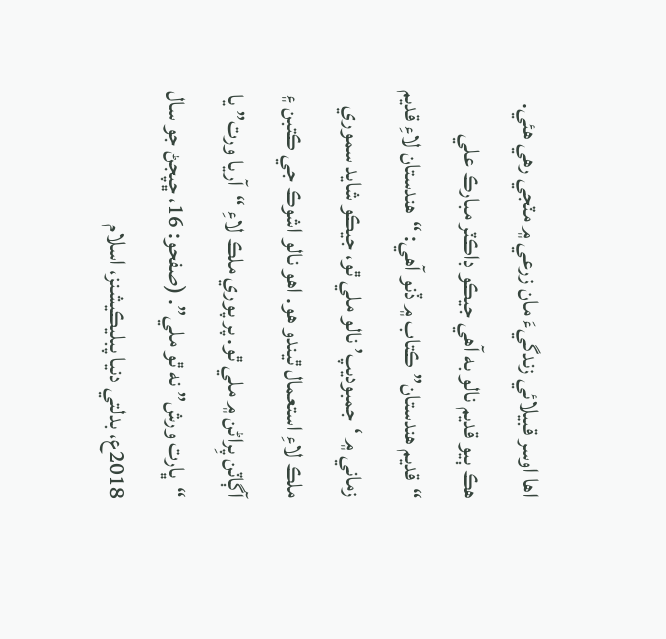اها اوسر قبيلائي زندگيءَ مان زرعي ۾ مٽجي رهي هئي. هڪ ٻيو قديم نالو به آهي جيڪو ڊاڪٽر مبارڪ علي “قديم هندستان” ڪتاب ۾ ڏنو آهي: “هندستان لاءِ قديم زماني ۾ ‘جمبوديپ’ نالو ملي ٿو، جيڪو شايد سموري ملڪ لاءِ استعمال ٿيندو هو. اهو نالو اشوڪ جي ڪتبن ۽ آڳاٽن پِراڻن ۾ ملي ٿو. پر پوري ملڪ لاءِ “آريا ورت” يا “ڀارت ورش” نه ٿو ملي”. (صفحو: 16، ڇپجڻ جو سال 2018ع، بدلتي دنيا پبليڪيشنز، اسلام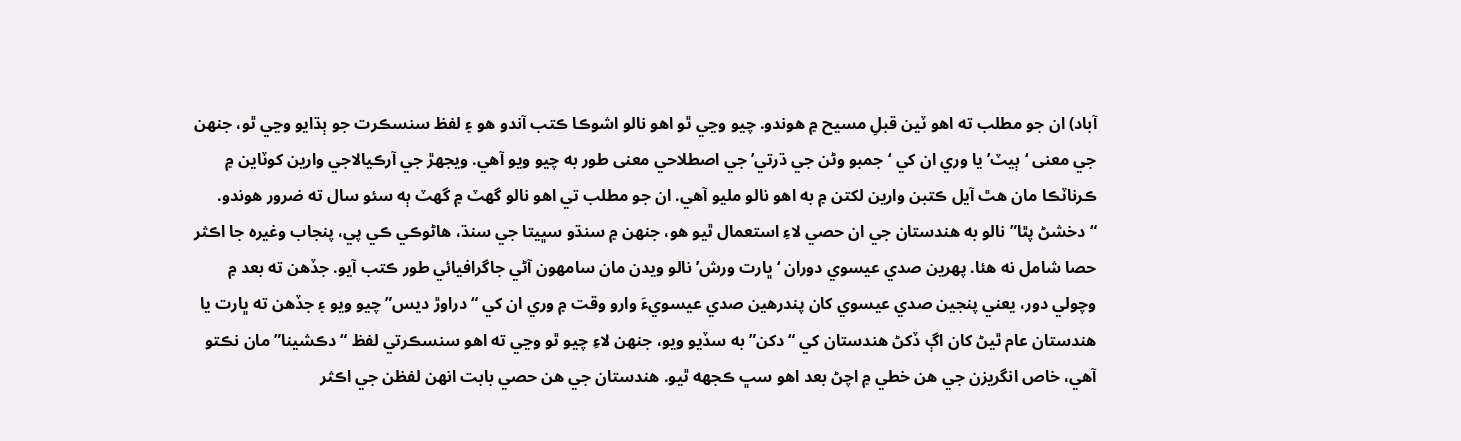آباد) ان جو مطلب ته اهو ٽين قبلِ مسيح ۾ هوندو. چيو وڃي ٿو اهو نالو اشوڪا ڪتب آندو هو ۽ لفظ سنسڪرت جو ٻڌايو وڃي ٿو، جنهن جي معنى ‘ٻيٽ’ يا وري ان کي ‘جمبو وڻن جي ڌرتي’ جي اصطلاحي معنى طور به چيو ويو آهي. ويجهڙ جي آرڪيالاجي وارين کوٽاين ۾ ڪرناٽڪا مان هٿ آيل ڪتبن وارين لکتن ۾ به اهو نالو مليو آهي. ان جو مطلب تي اهو نالو گهٽ ۾ گهٽ ٻه سئو سال ته ضرور هوندو. “دخشڻ پٿا” نالو به هندستان جي ان حصي لاءِ استعمال ٿيو هو، جنهن ۾ سنڌو سڀيتا جي سنڌ، هاڻوڪي ڪي پي، پنجاب وغيره جا اڪثر حصا شامل نه هئا. پهرين صدي عيسوي دوران ‘ڀارت ورش’ نالو ويدن مان سامهون آڻي جاگرافيائي طور ڪتب آيو. جڏهن ته بعد ۾ وچولي دور، يعني پنجين صدي عيسوي کان پندرهين صدي عيسويءَ وارو وقت ۾ وري ان کي “دراوڙ ديس” چيو ويو ۽ جڏهن ته ڀارت يا هندستان عام ٿيڻ کان اڳ ڏکڻ هندستان کي “دکن” به سڏيو ويو، جنهن لاءِ چيو ٿو وڃي ته اهو سنسڪرتي لفظ “دڪشينا” مان نڪتو آهي، خاص انگريزن جي هن خطي ۾ اچڻ بعد اهو سڀ ڪجهه ٿيو. هندستان جي هن حصي بابت انهن لفظن جي اڪثر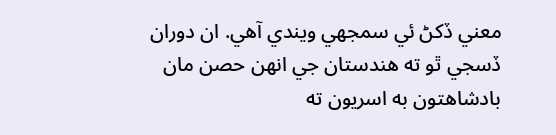معني ڏکڻ ئي سمجهي ويندي آهي. ان دوران ڏسجي ٿو ته هندستان جي انهن حصن مان بادشاهتون به اسريون ته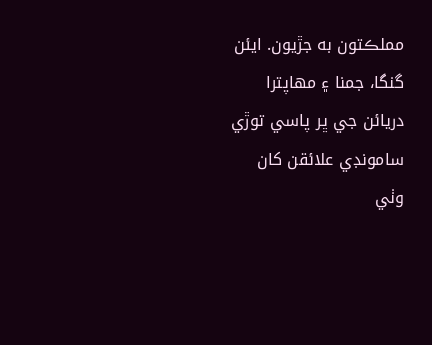مملڪتون به جڙيون. ايئن گنگا، جمنا ۽ مهاپترا دريائن جي ڀر پاسي توڙي سامونڊي علائقن کان وٺي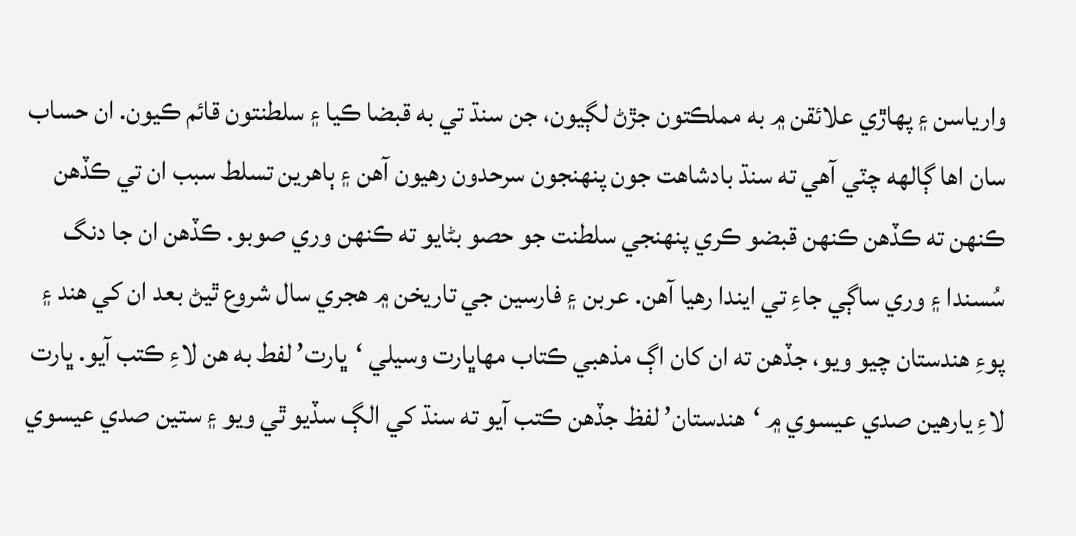وارياسن ۽ پهاڙي علائقن ۾ به مملڪتون جڙڻ لڳيون، جن سنڌ تي به قبضا ڪيا ۽ سلطنتون قائم ڪيون. ان حساب سان اها ڳالهه چٽي آهي ته سنڌ بادشاهت جون پنهنجون سرحدون رهيون آهن ۽ ٻاهرين تسلط سبب ان تي ڪڏهن ڪنهن ته ڪڏهن ڪنهن قبضو ڪري پنهنجي سلطنت جو حصو بڻايو ته ڪنهن وري صوبو. ڪڏهن ان جا دنگ سُسندا ۽ وري ساڳي جاءِ تي ايندا رهيا آهن. عربن ۽ فارسين جي تاريخن ۾ هجري سال شروع ٿيڻ بعد ان کي هند ۽ پوءِ هندستان چيو ويو، جڏهن ته ان کان اڳ مذهبي ڪتاب مهاڀارت وسيلي ‘ڀارت’ لفط به هن لاءِ ڪتب آيو. ڀارت لاءِ يارهين صدي عيسوي ۾ ‘هندستان’ لفظ جڏهن ڪتب آيو ته سنڌ کي الڳ سڏيو ٿي ويو ۽ ستين صدي عيسوي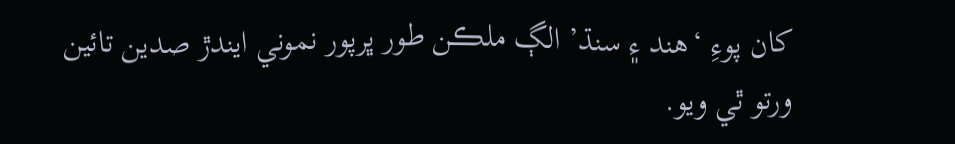کان پوءِ ‘هند ۽ سنڌ’ الڳ ملڪن طور ڀرپور نموني ايندڙ صدين تائين ورتو ٿي ويو.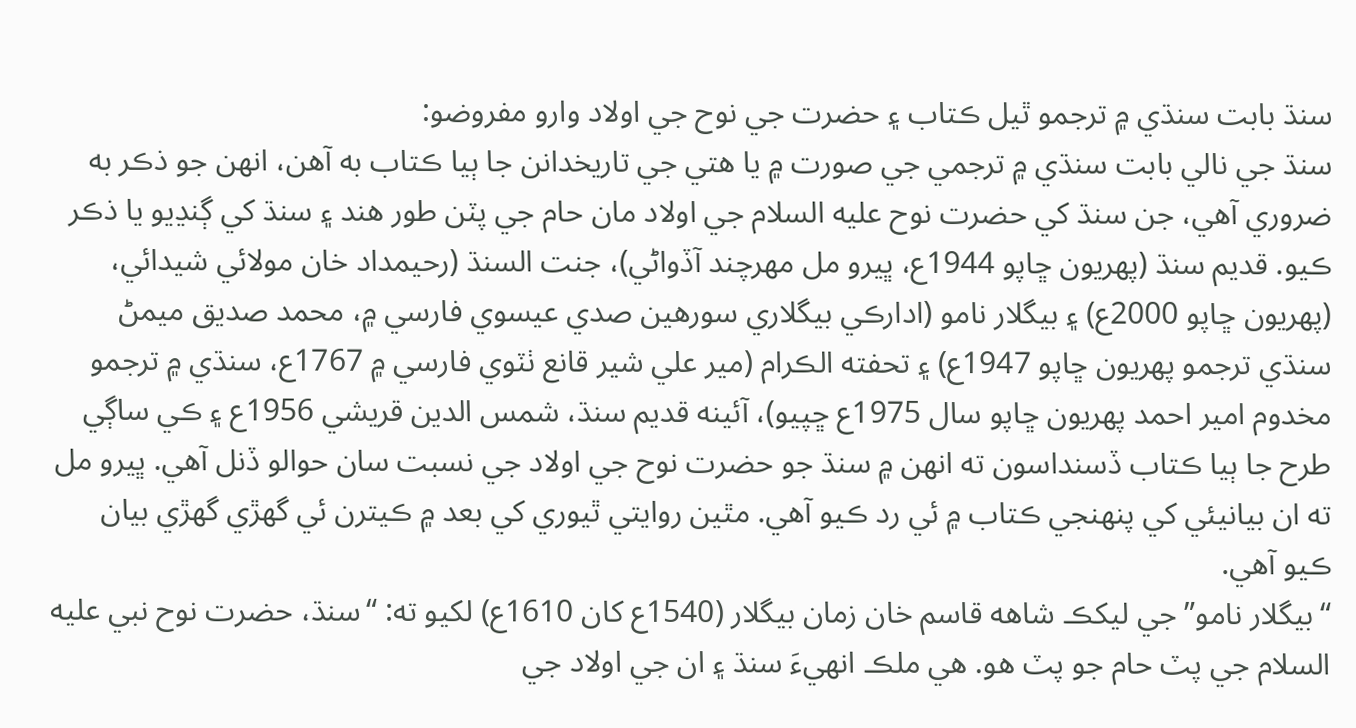سنڌ بابت سنڌي ۾ ترجمو ٿيل ڪتاب ۽ حضرت جي نوح جي اولاد وارو مفروضو:
سنڌ جي نالي بابت سنڌي ۾ ترجمي جي صورت ۾ يا هتي جي تاريخدانن جا ٻيا ڪتاب به آهن، انهن جو ذڪر به ضروري آهي، جن سنڌ کي حضرت نوح عليه السلام جي اولاد مان حام جي پٽن طور هند ۽ سنڌ کي ڳنڍيو يا ذڪر ڪيو. قديم سنڌ (پهريون ڇاپو 1944ع، ڀيرو مل مهرچند آڏواڻي)، جنت السنڌ (رحيمداد خان مولائي شيدائي، (پهريون ڇاپو 2000ع) ۽ بيگلار نامو (ادارڪي بيگلاري سورهين صدي عيسوي فارسي ۾، محمد صديق ميمڻ سنڌي ترجمو پهريون ڇاپو 1947ع) ۽ تحفته الڪرام (مير علي شير قانع ٺٽوي فارسي ۾ 1767ع، سنڌي ۾ ترجمو مخدوم امير احمد پهريون ڇاپو سال 1975ع ڇپيو)، آئينه قديم سنڌ، شمس الدين قريشي 1956ع ۽ ڪي ساڳي طرح جا ٻيا ڪتاب ڏسنداسون ته انهن ۾ سنڌ جو حضرت نوح جي اولاد جي نسبت سان حوالو ڏنل آهي. ڀيرو مل ته ان بيانيئي کي پنهنجي ڪتاب ۾ ئي رد ڪيو آهي. مٿين روايتي ٿيوري کي بعد ۾ ڪيترن ئي گهڙي گهڙي بيان ڪيو آهي.
“بيگلار نامو” جي ليکڪ شاهه قاسم خان زمان بيگلار (1540ع کان 1610ع) لکيو ته: “سنڌ، حضرت نوح نبي عليه السلام جي پٽ حام جو پٽ هو. هي ملڪ انهيءَ سنڌ ۽ ان جي اولاد جي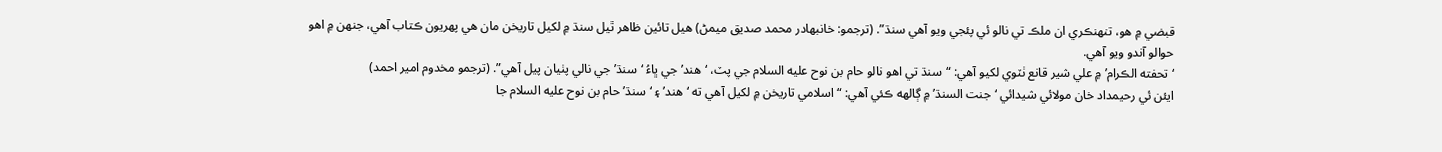قبضي ۾ هو، تنهنڪري ان ملڪ تي نالو ئي پئجي ويو آهي سنڌ”. (ترجمو: خانبهادر محمد صديق ميمڻ) هيل تائين ظاهر ٿيل سنڌ ۾ لکيل تاريخن مان هي پهريون ڪتاب آهي، جنهن ۾ اهو حوالو آندو ويو آهي.
‘تحفته الڪرام’ ۾ علي شير قانع ٺٽوي لکيو آهي: “سنڌ تي اهو نالو حام بن نوح عليه السلام جي پٽ، ‘هند’ جي ڀاءُ ‘سنڌ’ جي نالي پٺيان پيل آهي”. (ترجمو مخدوم امير احمد)
ايئن ئي رحيمداد خان مولائي شيدائي ‘جنت السنڌ’ ۾ ڳالهه ڪئي آهي: “اسلامي تاريخن ۾ لکيل آهي ته ‘هند’ ۽ ‘سنڌ’ حام بن نوح عليه السلام جا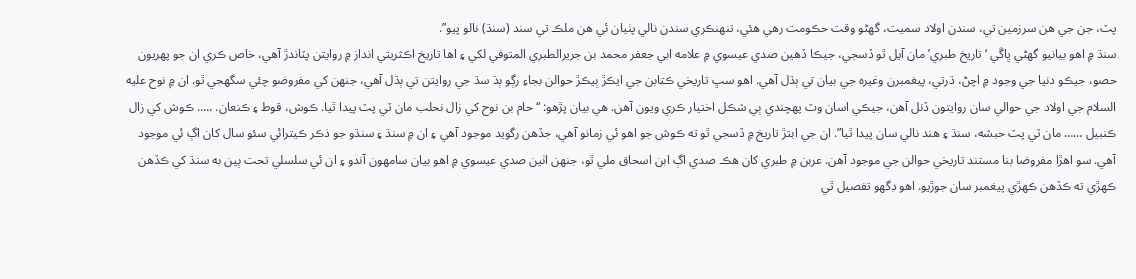پٽ، جن جي هن سرزمين تي، سندن اولاد سميت، گهڻو وقت حڪومت رهي هئي، تنهنڪري سندن نالي پٺيان ئي هن ملڪ تي سند (سنڌ) نالو پيو”.
سنڌ ۾ اهو بيانيو گهڻي ڀاڱي ‘تاريخ طبري’ مان آيل ٿو ڏسجي، جيڪا ڏهين صدي عيسوي ۾ علامه ابي جعفر محمد بن جريرالطبري المتوفي لکي ۽ اها تاريخ اڪثريتي انداز ۾ روايتن پٽاندڙ آهي، خاص ڪري ان جو پهريون حصو، جيڪو دنيا جي وجود ۾ اچڻ، ڌرتي، پيغمبرن وغيره جي بيان تي ٻڌل آهي. اهو سڀ تاريخي ڪتابن جي ايڪڙ ٻيڪڙ حوالن بجاءِ رڳو ٻڌ سڌ جي روايتن تي ٻڌل آهي، جنهن کي مفروضو چئي سگهجي ٿو. ان ۾ نوح عليه السلام جي اولاد جي حوالي سان روايتون ڏنل آهن، جيڪي اسان وٽ پهچندي ٻي شڪل اختيار ڪري ويون آهن. هي بيان پڙهو: “حام بن نوح کي زال نحلب مان ٽي پٽ پيدا ٿيا. ڪوش، قوط ۽ ڪنعان. ….. ڪوش کي زال ڪنبيل …… مان ٽي پٽ حبشه، سنڌ ۽ هند نالي سان پيدا ٿيا”. ان جي ابتڙ تاريخ ۾ ڏسجي ٿو ته ڪوش جو اهو ئي زمانو آهي، جڏهن رگويد موجود آهي ۽ ان ۾ سنڌ ۽ سنڌو جو ذڪر ڪيترائي سئو سال کان اڳ ئي موجود آهي. سو اهڙا مفروضا بنا مستند تاريخي حوالن جي موجود آهن. عربن ۾ طبري کان هڪ صدي اڳ ابن اسحاق ملي ٿو، جنهن اٺين صدي عيسوي ۾ اهو بيان سامهون آندو ۽ ان ئي سلسلي تحت ٻين به سنڌ کي ڪڏهن ڪهڙي ته ڪڏهن ڪهڙي پيغمبر سان جوڙيو. اهو ڊگهو تفصيل ٿي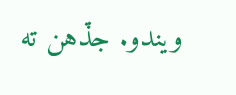ويندو. جڏهن ته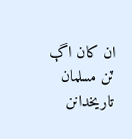ان کان اڳ ٽن مسلمان تاريخدانن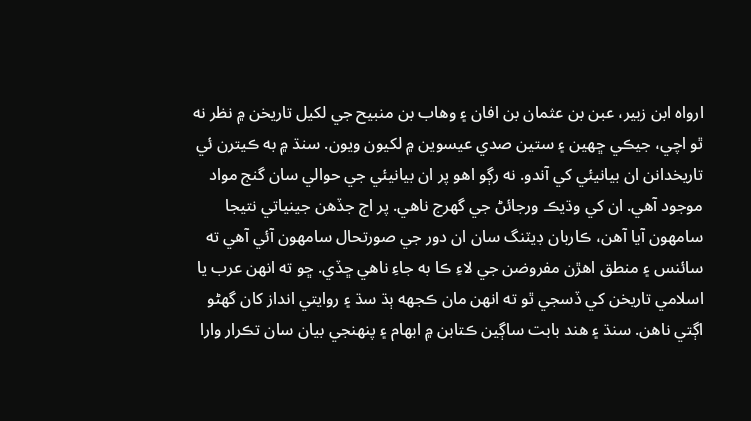ارواه ابن زبير، عبن بن عثمان بن افان ۽ وهاب بن منبيح جي لکيل تاريخن ۾ نظر نه ٿو اچي، جيڪي ڇهين ۽ ستين صدي عيسوين ۾ لکيون ويون. سنڌ ۾ به ڪيترن ئي تاريخدانن ان بيانيئي کي آندو. نه رڳو اهو پر ان بيانيئي جي حوالي سان گنج مواد موجود آهي. ان کي وڌيڪ ورجائڻ جي گهرج ناهي. پر اڄ جڏهن جينياتي نتيجا سامهون آيا آهن، ڪاربان ڊيٽنگ سان ان دور جي صورتحال سامهون آئي آهي ته سائنس ۽ منطق اهڙن مفروضن جي لاءِ ڪا به جاءِ ناهي ڇڏي. ڇو ته انهن عرب يا اسلامي تاريخن کي ڏسجي ٿو ته انهن مان ڪجهه ٻڌ سڌ ۽ روايتي انداز کان گهڻو اڳتي ناهن. سنڌ ۽ هند بابت ساڳين ڪتابن ۾ ابهام ۽ پنهنجي بيان سان تڪرار وارا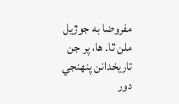مفروضا به جوڙيل ملن ٿا. ها، پر جن تاريخدانن پنهنجي دور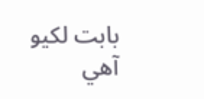بابت لکيو آهي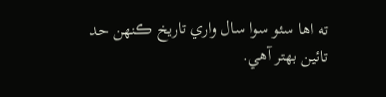ته اها سئو سوا سال واري تاريخ ڪنهن حد تائين بهتر آهي.